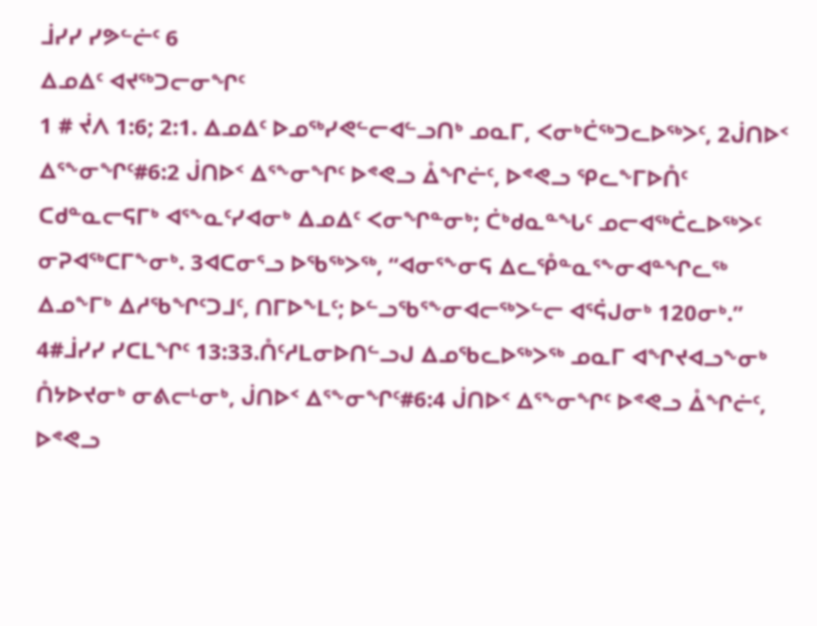ᒨᓯᓯ ᓯᕗᓪᓖᑦ 6
ᐃᓄᐃᑦ ᐊᔪᖅᑐᓕᓂᖏᑦ
1 # ᔫᐱ 1:6; 2:1. ᐃᓄᐃᑦ ᐅᓄᖅᓯᕙᓪᓕᐊᓪᓗᑎᒃ ᓄᓇᒥ, ᐸᓂᒃᑖᖅᑐᓚᐅᖅᐳᑦ, 2ᒎᑎᐅᑉ ᐃᕐᖕᓂᖏᑦ#6:2 ᒎᑎᐅᑉ ᐃᕐᖕᓂᖏᑦ ᐅᕝᕙᓗ ᐂᖏᓖᑦ, ᐅᕝᕙᓗ ᕿᓚᖕᒥᐅᑍᑦ ᑕᑯᓐᓇᓕᕋᒥᒃ ᐊᕐᖕᓇᑦᓯᐊᓂᒃ ᐃᓄᐃᑦ ᐸᓂᖏᓐᓂᒃ; ᑖᒃᑯᓇᓐᖓᑦ ᓄᓕᐊᖅᑖᓚᐅᖅᐳᑦ ᓂᕈᐊᖅᑕᒥᖕᓂᒃ. 3ᐊᑕᓂᕐᓗ ᐅᖃᖅᐳᖅ, “ᐊᓂᕐᖕᓂᕋ ᐃᓚᕾᓐᓇᕐᖕᓂᐊᓐᖏᓚᖅ ᐃᓄᖕᒥᒃ ᐃᓱᖃᖏᑦᑐᒧᑦ, ᑎᒥᐅᖕᒪᑦ; ᐅᓪᓗᖃᕐᖕᓂᐊᓕᖅᐳᓪᓕ ᐊᕐᕌᒍᓂᒃ 120ᓂᒃ.” 4#ᒨᓯᓯ ᓯᑕᒪᖏᑦ 13:33.ᑍᑦᓱᒪᓂᐅᑎᓪᓗᒍ ᐃᓄᖃᓚᐅᖅᐳᖅ ᓄᓇᒥ ᐊᖏᔪᐊᓗᖕᓂᒃ ᑍᔭᐅᔪᓂᒃ ᓂᕕᓕᒻᓂᒃ, ᒎᑎᐅᑉ ᐃᕐᖕᓂᖏᑦ#6:4 ᒎᑎᐅᑉ ᐃᕐᖕᓂᖏᑦ ᐅᕝᕙᓗ ᐂᖏᓖᑦ, ᐅᕝᕙᓗ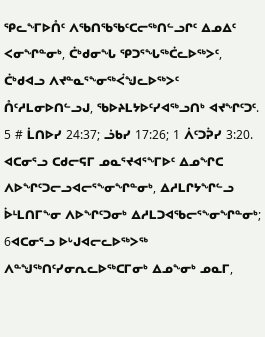ᕿᓚᖕᒥᐅᑍᑦ ᐱᖃᑎᖃᖃᑦᑕᓕᖅᑎᓪᓗᒋᑦ ᐃᓄᐃᑦ ᐸᓂᖏᓐᓂᒃ, ᑖᒃᑯᓂᖓ ᕿᑐᕐᖓᖅᑖᓚᐅᖅᐳᑦ, ᑖᒃᑯᐊᓗ ᐱᔪᓐᓇᕐᖕᓂᖅᐹᖑᓚᐅᖅᐳᑦ ᑍᑦᓱᒪᓂᐅᑎᓪᓗᒍ, ᖃᐅᔨᒪᔭᐅᑦᓯᐊᖅᓗᑎᒃ ᐊᔪᖏᑦᑐᑦ.
5 # ᒫᑎᐅᓯ 24:37; ᓘᑲᓯ 17:26; 1 ᐲᑦᑐᕉᓯ 3:20. ᐊᑕᓂᕐᓗ ᑕᑯᓕᕋᒥ ᓄᓇᕐᔪᐊᕐᖕᒥᐅᑦ ᐃᓄᖏᑕ ᐱᐅᖏᑦᑐᓕᓗᐊᓕᕐᖕᓂᖏᓐᓂᒃ, ᐃᓱᒪᒋᔭᖏᓪᓗ ᐆᒻᒪᑎᒥᖕᓂ ᐱᐅᖏᑦᑐᓂᒃ ᐃᓱᒪᑐᐊᖃᓕᕐᖕᓂᖏᓐᓂᒃ; 6ᐊᑕᓂᕐᓗ ᐅᒡᒍᐊᓕᓚᐅᖅᐳᖅ ᐱᓐᖑᖅᑎᑦᓯᓂᕆᓚᐅᖅᑕᒥᓂᒃ ᐃᓄᖕᓂᒃ ᓄᓇᒥ,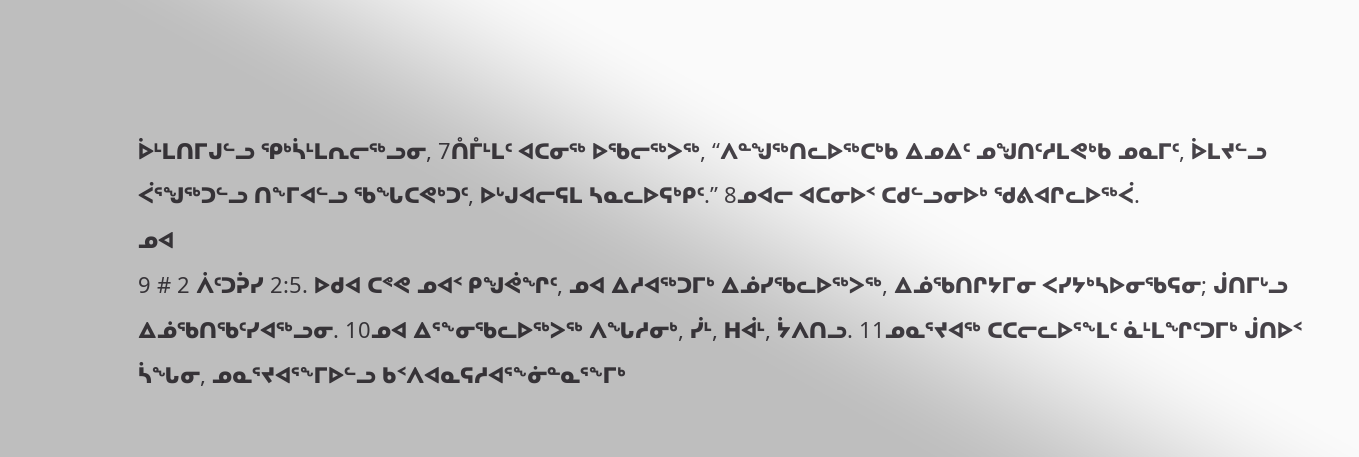ᐆᒻᒪᑎᒥᒍᓪᓗ ᕿᒃᓵᒻᒪᕆᓕᖅᓗᓂ, 7ᑍᒤᒻᒪᑦ ᐊᑕᓂᖅ ᐅᖃᓕᖅᐳᖅ, “ᐱᓐᖑᖅᑎᓚᐅᖅᑕᒃᑲ ᐃᓄᐃᑦ ᓄᖑᑎᑦᓱᒪᕙᒃᑲ ᓄᓇᒥᑦ, ᐆᒪᔪᓪᓗ ᐹᕐᖑᖅᑐᓪᓗ ᑎᖕᒥᐊᓪᓗ ᖃᖓᑕᕙᒃᑐᑦ, ᐅᒡᒍᐊᓕᕋᒪ ᓴᓇᓚᐅᕋᒃᑭᑦ.” 8ᓄᐊᓕ ᐊᑕᓂᐅᑉ ᑕᑯᓪᓗᓂᐅᒃ ᖁᕕᐊᒋᓚᐅᖅᐹ.
ᓄᐊ
9 # 2 ᐲᑦᑐᕉᓯ 2:5. ᐅᑯᐊ ᑕᕝᕙ ᓄᐊᑉ ᑭᖑᕚᖏᑦ, ᓄᐊ ᐃᓱᐊᖅᑐᒥᒃ ᐃᓅᓯᖃᓚᐅᖅᐳᖅ, ᐃᓅᖃᑎᒋᔭᒥᓂ ᐸᓯᔭᒃᓴᐅᓂᖃᕋᓂ; ᒎᑎᒥᒡᓗ ᐃᓅᖃᑎᖃᑦᓯᐊᖅᓗᓂ. 10ᓄᐊ ᐃᕐᖕᓂᖃᓚᐅᖅᐳᖅ ᐱᖓᓱᓂᒃ, ᓰᒻ, ᕼᐋᒻ, ᔮᐱᑎᓗ. 11ᓄᓇᕐᔪᐊᖅ ᑕᑕᓕᓚᐅᕐᖕᒪᑦ ᓈᒻᒪᖏᑦᑐᒥᒃ ᒎᑎᐅᑉ ᓵᖓᓂ, ᓄᓇᕐᔪᐊᕐᖕᒥᐅᓪᓗ ᑲᑉᐱᐊᓇᕋᓱᐊᕐᖕᓃᓐᓇᕐᖕᒥᒃ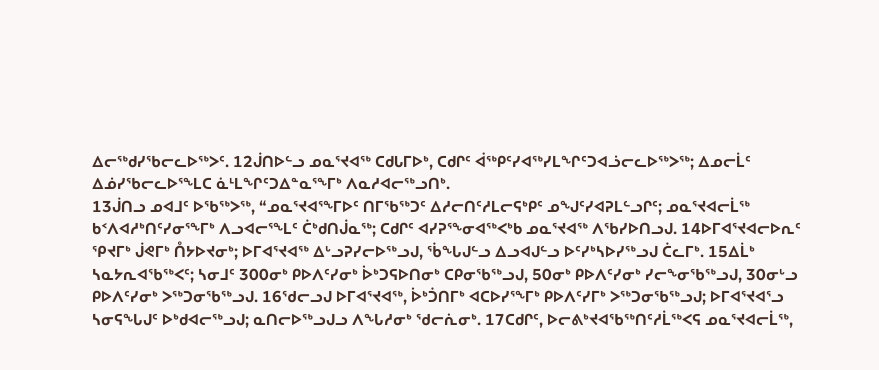ᐃᓕᖅᑯᓯᖃᓕᓚᐅᖅᐳᑦ. 12ᒎᑎᐅᓪᓗ ᓄᓇᕐᔪᐊᖅ ᑕᑯᒐᒥᐅᒃ, ᑕᑯᒋᑦ ᐋᖅᑭᑦᓯᐊᖅᓯᒪᖏᑦᑐᐊᓘᓕᓚᐅᖅᐳᖅ; ᐃᓄᓕᒫᑦ ᐃᓅᓯᖃᓕᓚᐅᕐᖕᒪᑕ ᓈᒻᒪᖏᑦᑐᐃᓐᓇᕐᖕᒥᒃ ᐱᓇᓱᐊᓕᖅᓗᑎᒃ.
13ᒎᑎᓗ ᓄᐊᒧᑦ ᐅᖃᖅᐳᖅ, “ᓄᓇᕐᔪᐊᕐᖕᒥᐅᑦ ᑎᒥᖃᖅᑐᑦ ᐃᓱᓕᑎᑦᓱᒪᓕᕋᒃᑭᑦ ᓄᖑᑦᓯᐊᕈᒪᓪᓗᒋᑦ; ᓄᓇᕐᔪᐊᓕᒫᖅ ᑲᑉᐱᐊᓱᒃᑎᑦᓯᓂᕐᖕᒥᒃ ᐱᓗᐊᓕᕐᖕᒪᑦ ᑖᒃᑯᑎᒎᓇᖅ; ᑕᑯᒋᑦ ᐊᓯᕈᕐᖕᓂᐊᖅᐸᒃᑲ ᓄᓇᕐᔪᐊᖅ ᐱᖃᓯᐅᑎᓗᒍ. 14ᐅᒥᐊᕐᔪᐊᓕᐅᕆᑦ ᕿᔪᒥᒃ ᒎᕙᒥᒃ ᑍᔭᐅᔪᓂᒃ; ᐅᒥᐊᕐᔪᐊᖅ ᐃᒡᓗᕈᓯᓕᐅᖅᓗᒍ, ᖄᖓᒍᓪᓗ ᐃᓗᐊᒍᓪᓗ ᐅᑦᓯᒃᓴᐅᓯᖅᓗᒍ ᑖᓚᒥᒃ. 15ᐃᒫᒃ ᓴᓇᔭᕆᐊᖃᖅᐸᑦ; ᓴᓂᒧᑦ 300ᓂᒃ ᑭᐅᐱᑦᓯᓂᒃ ᐆᒃᑐᕋᐅᑎᓂᒃ ᑕᑭᓂᖃᖅᓗᒍ, 50ᓂᒃ ᑭᐅᐱᑦᓯᓂᒃ ᓯᓕᖕᓂᖃᖅᓗᒍ, 30ᓂᒡᓗ ᑭᐅᐱᑦᓯᓂᒃ ᐳᖅᑐᓂᖃᖅᓗᒍ. 16ᖁᓕᓗᒍ ᐅᒥᐊᕐᔪᐊᖅ, ᐆᒃᑑᑎᒥᒃ ᐊᑕᐅᓯᕐᖕᒥᒃ ᑭᐅᐱᑦᓯᒥᒃ ᐳᖅᑐᓂᖃᖅᓗᒍ; ᐅᒥᐊᕐᔪᐊᕐᓗ ᓴᓂᕋᖓᒍᑦ ᐅᒃᑯᐊᓕᖅᓗᒍ; ᓇᑎᓕᐅᖅᓗᒍᓗ ᐱᖓᓱᓂᒃ ᖁᓕᕇᓂᒃ. 17ᑕᑯᒋᑦ, ᐅᓕᕕᒃᔪᐊᖃᖅᑎᑦᓱᒫᖅᐸᕋ ᓄᓇᕐᔪᐊᓕᒫᖅ,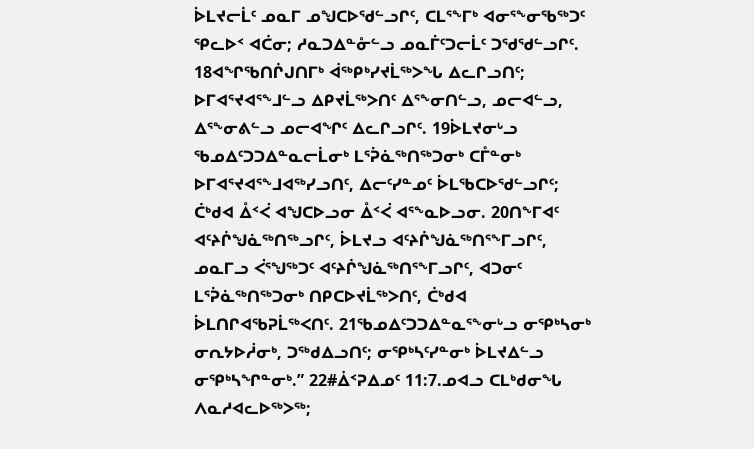ᐆᒪᔪᓕᒫᑦ ᓄᓇᒥ ᓄᖑᑕᐅᖁᓪᓗᒋᑦ, ᑕᒪᕐᖕᒥᒃ ᐊᓂᕐᖕᓂᖃᖅᑐᑦ ᕿᓚᐅᑉ ᐊᑖᓂ; ᓱᓇᑐᐃᓐᓁᓪᓗ ᓄᓇᒦᑦᑐᓕᒫᑦ ᑐᖁᖁᓪᓗᒋᑦ. 18ᐊᖏᖃᑎᒌᒍᑎᒥᒃ ᐋᖅᑭᒃᓯᔪᒫᖅᐳᖓ ᐃᓚᒋᓗᑎᑦ; ᐅᒥᐊᕐᔪᐊᕐᖕᒧᓪᓗ ᐃᑭᔪᒫᖅᐳᑎᑦ ᐃᕐᖕᓂᑎᓪᓗ, ᓄᓕᐊᓪᓗ, ᐃᕐᖕᓂᕕᓪᓗ ᓄᓕᐊᖏᑦ ᐃᓚᒋᓗᒋᑦ. 19ᐆᒪᔪᓂᒡᓗ ᖃᓄᐃᑦᑐᑐᐃᓐᓇᓕᒫᓂᒃ ᒪᕐᕉᓈᖅᑎᖅᑐᓂᒃ ᑕᒤᓐᓂᒃ ᐅᒥᐊᕐᔪᐊᕐᖕᒧᐊᖅᓯᓗᑎᑦ, ᐃᓕᑦᓯᓐᓄᑦ ᐆᒪᖃᑕᐅᖁᓪᓗᒋᑦ; ᑖᒃᑯᐊ ᐂᑉᐹ ᐊᖑᑕᐅᓗᓂ ᐂᑉᐹ ᐊᕐᖕᓇᐅᓗᓂ. 20ᑎᖕᒥᐊᑦ ᐊᑦᔨᒌᖑᓈᖅᑎᖅᓗᒋᑦ, ᐆᒪᔪᓗ ᐊᑦᔨᒌᖑᓈᖅᑎᕐᖕᒥᓗᒋᑦ, ᓄᓇᒥᓗ ᐹᕐᖑᖅᑐᑦ ᐊᑦᔨᒌᖑᓈᖅᑎᕐᖕᒥᓗᒋᑦ, ᐊᑐᓂᑦ ᒪᕐᕉᓈᖅᑎᖅᑐᓂᒃ ᑎᑭᑕᐅᔪᒫᖅᐳᑎᑦ, ᑖᒃᑯᐊ ᐆᒪᑎᒋᐊᖃᕈᒫᖅᐸᑎᑦ. 21ᖃᓄᐃᑦᑐᑐᐃᓐᓇᕐᖕᓂᒡᓗ ᓂᕿᒃᓴᓂᒃ ᓂᕆᔭᐅᓲᓂᒃ, ᑐᖅᑯᐃᓗᑎᑦ; ᓂᕿᒃᓴᑦᓯᓐᓂᒃ ᐆᒪᔪᐃᓪᓗ ᓂᕿᒃᓴᖏᓐᓂᒃ.” 22#ᐄᑉᕈᐃᓄᑦ 11:7.ᓄᐊᓗ ᑕᒪᒃᑯᓂᖓ ᐱᓇᓱᐊᓚᐅᖅᐳᖅ;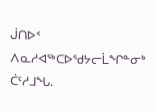ᒎᑎᐅᑉ ᐱᓇᓱᐊᖅᑕᐅᖁᔭᓕᒫᖏᓐᓂᒃ ᑖᑦᓱᒧᖓ.